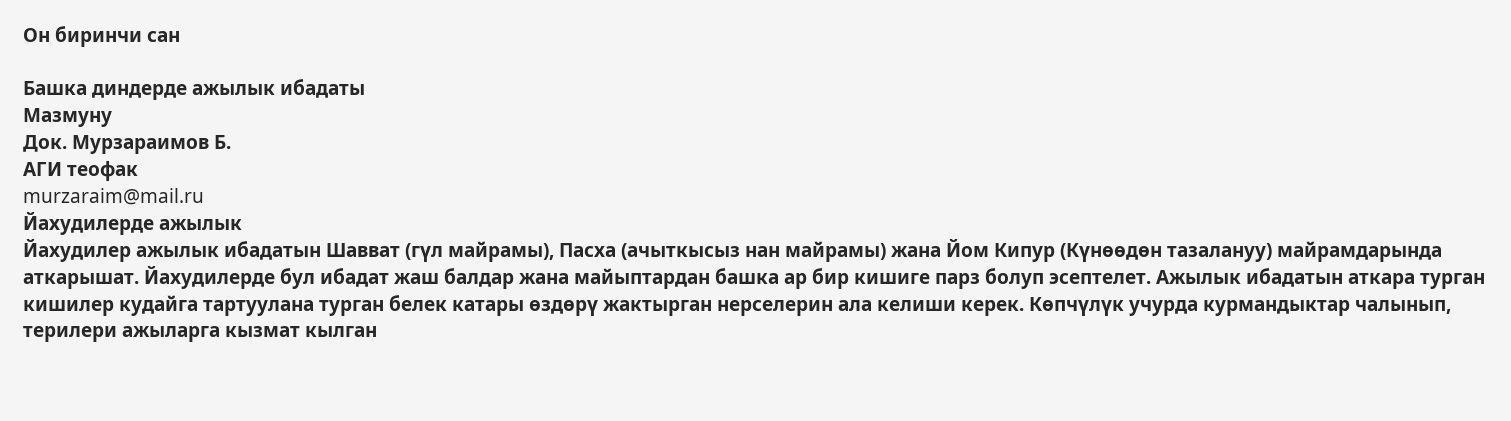Он биринчи сан

Башка диндерде ажылык ибадаты
Мазмуну
Док. Мурзараимов Б.
АГИ теофак
murzaraim@mail.ru
Йахудилерде ажылык
Йахудилер ажылык ибадатын Шавват (гүл майрамы), Пасха (ачыткысыз нан майрамы) жана Йом Кипур (Күнөөдөн тазалануу) майрамдарында аткарышат. Йахудилерде бул ибадат жаш балдар жана майыптардан башка ар бир кишиге парз болуп эсептелет. Ажылык ибадатын аткара турган кишилер кудайга тартуулана турган белек катары өздөрү жактырган нерселерин ала келиши керек. Көпчүлүк учурда курмандыктар чалынып, терилери ажыларга кызмат кылган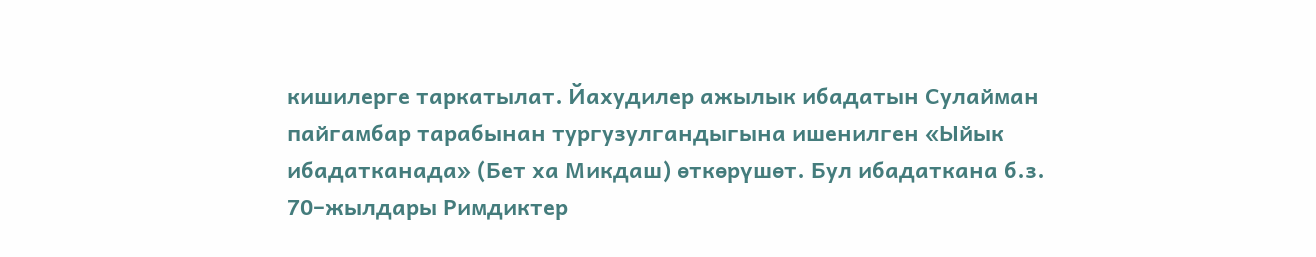кишилерге таркатылат. Йахудилер ажылык ибадатын Сулайман пайгамбар тарабынан тургузулгандыгына ишенилген «Ыйык ибадатканада» (Бет ха Микдаш) өткөрүшөт. Бул ибадаткана б.з. 70–жылдары Римдиктер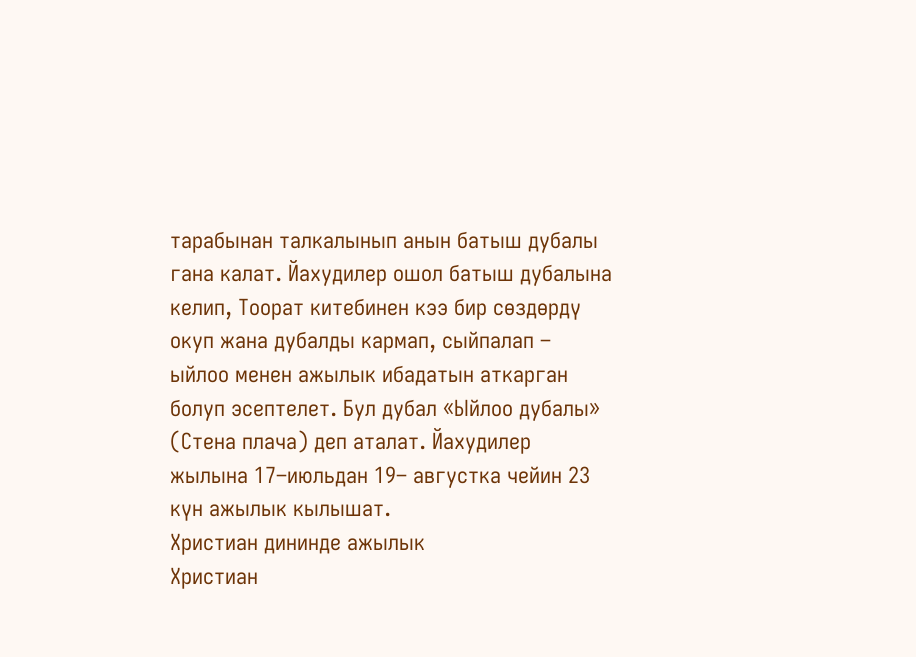тарабынан талкалынып анын батыш дубалы гана калат. Йахудилер ошол батыш дубалына келип, Тоорат китебинен кээ бир сөздөрдү окуп жана дубалды кармап, сыйпалап – ыйлоо менен ажылык ибадатын аткарган болуп эсептелет. Бул дубал «Ыйлоо дубалы» (Стена плача) деп аталат. Йахудилер жылына 17–июльдан 19– августка чейин 23 күн ажылык кылышат.
Христиан дининде ажылык
Христиан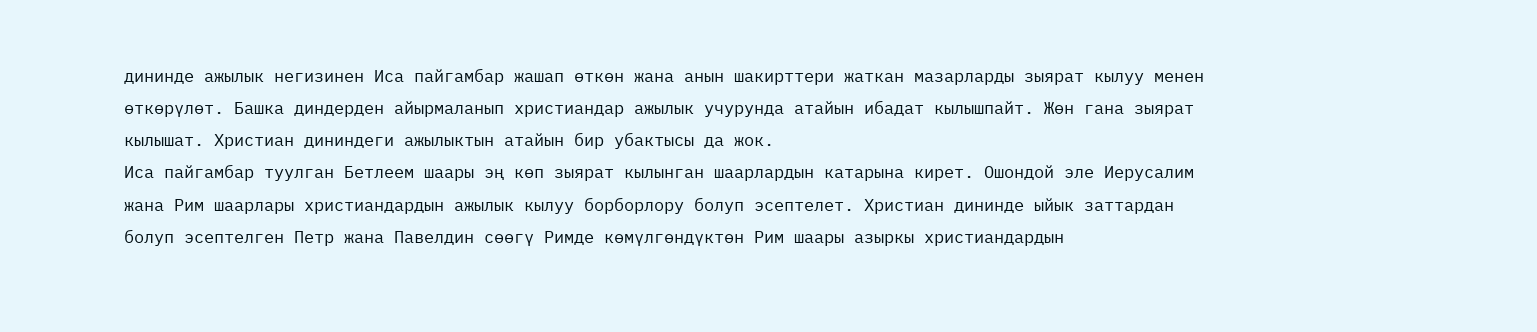дининде ажылык негизинен Иса пайгамбар жашап өткөн жана анын шакирттери жаткан мазарларды зыярат кылуу менен өткөрүлөт. Башка диндерден айырмаланып христиандар ажылык учурунда атайын ибадат кылышпайт. Жөн гана зыярат кылышат. Христиан дининдеги ажылыктын атайын бир убактысы да жок.
Иса пайгамбар туулган Бетлеем шаары эң көп зыярат кылынган шаарлардын катарына кирет. Ошондой эле Иерусалим жана Рим шаарлары христиандардын ажылык кылуу борборлору болуп эсептелет. Христиан дининде ыйык заттардан болуп эсептелген Петр жана Павелдин сөөгү Римде көмүлгөндүктөн Рим шаары азыркы христиандардын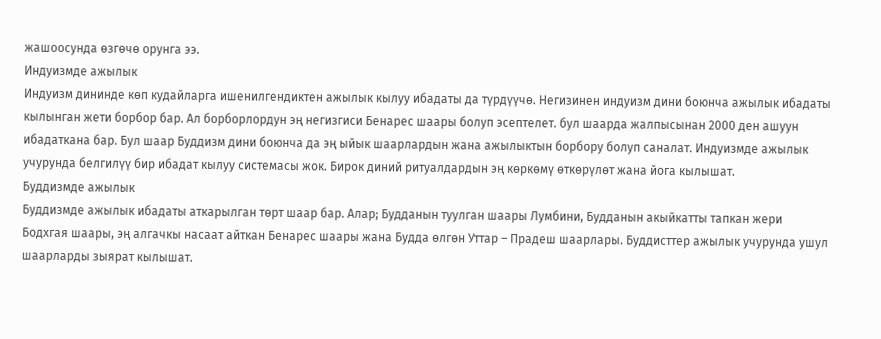жашоосунда өзгөчө орунга ээ.
Индуизмде ажылык
Индуизм дининде көп кудайларга ишенилгендиктен ажылык кылуу ибадаты да түрдүүчө. Негизинен индуизм дини боюнча ажылык ибадаты кылынган жети борбор бар. Ал борборлордун эң негизгиси Бенарес шаары болуп эсептелет. бул шаарда жалпысынан 2000 ден ашуун ибадаткана бар. Бул шаар Буддизм дини боюнча да эң ыйык шаарлардын жана ажылыктын борбору болуп саналат. Индуизмде ажылык учурунда белгилүү бир ибадат кылуу системасы жок. Бирок диний ритуалдардын эң көркөмү өткөрүлөт жана йога кылышат.
Буддизмде ажылык
Буддизмде ажылык ибадаты аткарылган төрт шаар бар. Алар; Будданын туулган шаары Лумбини, Будданын акыйкатты тапкан жери Бодхгая шаары, эң алгачкы насаат айткан Бенарес шаары жана Будда өлгөн Уттар – Прадеш шаарлары. Буддисттер ажылык учурунда ушул шаарларды зыярат кылышат.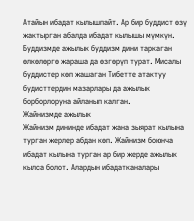Атайын ибадат кылышпайт. Ар бир буддист өзү жактырган абалда ибадат кылышы мүмкүн. Буддизмде ажылык буддизм дини таркаган өлкөлөргө жараша да өзгөрүп турат. Мисалы буддистер көп жашаган Тибетте атактуу будисттердин мазарлары да ажылык борборлоруна айланып калган.
Жайнизмде ажылык
Жайнизм дининде ибадат жана зыярат кылына турган жерлер абдан көп. Жайнизм боюнча ибадат кылына турган ар бир жерде ажылык кылса болот. Алардын ибадатканалары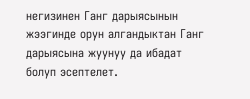негизинен Ганг дарыясынын жээгинде орун алгандыктан Ганг дарыясына жуунуу да ибадат болуп эсептелет.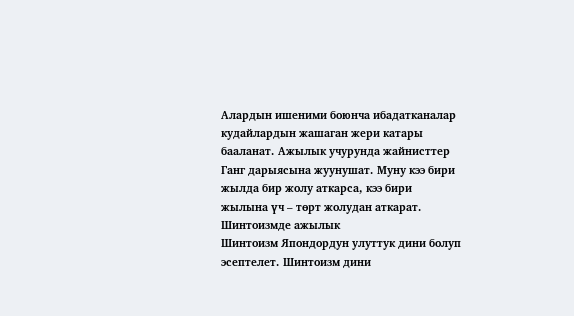Алардын ишеними боюнча ибадатканалар кудайлардын жашаган жери катары бааланат. Ажылык учурунда жайнисттер Ганг дарыясына жуунушат. Муну кээ бири жылда бир жолу аткарса, кээ бири жылына үч – төрт жолудан аткарат.
Шинтоизмде ажылык
Шинтоизм Япондордун улуттук дини болуп эсептелет. Шинтоизм дини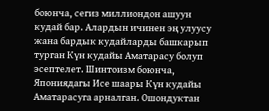боюнча, сегиз миллиондон ашуун кудай бар. Алардын ичинен эң улуусу жана бардык кудайларды башкарып турган Күн кудайы Аматарасу болуп эсептелет. Шинтоизм боюнча, Япониядагы Исе шаары Күн кудайы Аматарасуга арналган. Ошондуктан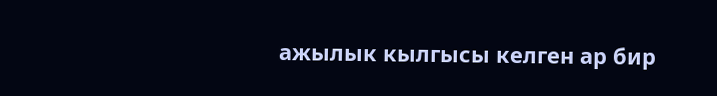ажылык кылгысы келген ар бир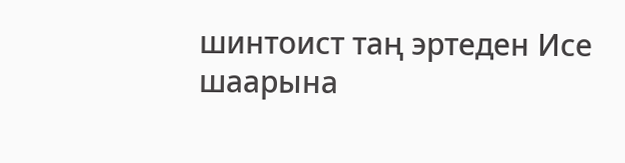шинтоист таң эртеден Исе шаарына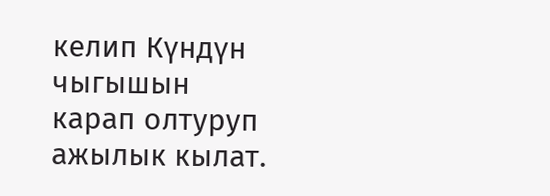келип Күндүн чыгышын карап олтуруп ажылык кылат.